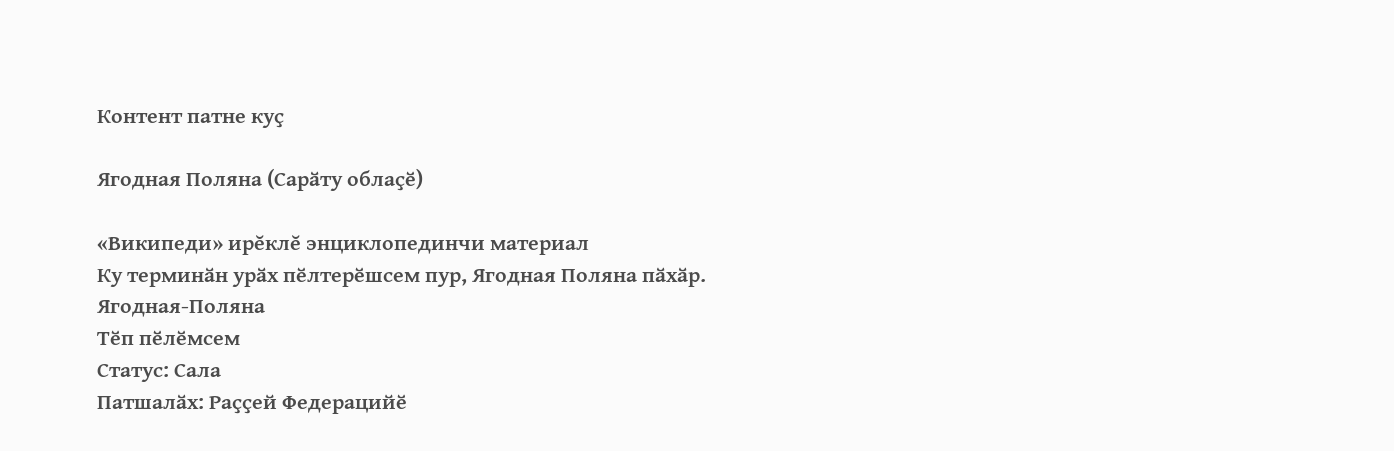Контент патне куҫ

Ягодная Поляна (Сарӑту облаҫӗ)

«Википеди» ирĕклĕ энциклопединчи материал
Ку терминӑн урӑх пӗлтерӗшсем пур, Ягодная Поляна пӑхӑр.
Ягодная-Поляна
Тӗп пӗлӗмсем
Статус: Сала
Патшалӑх: Раҫҫей Федерацийӗ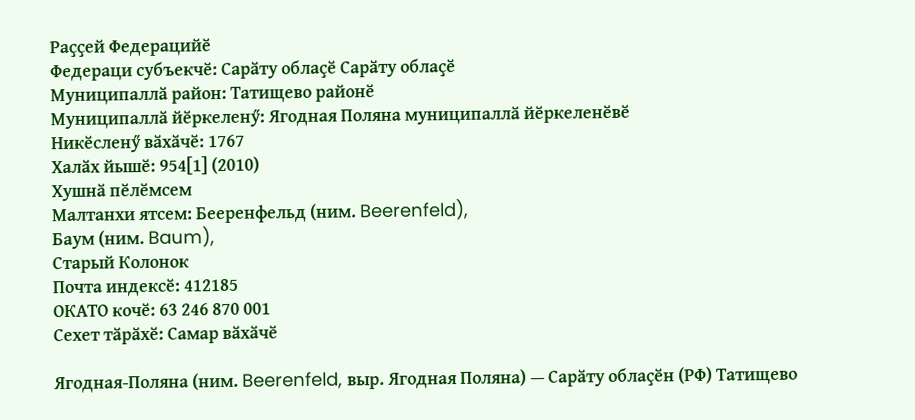Раҫҫей Федерацийӗ
Федераци субъекчӗ: Сарӑту облаҫӗ Сарӑту облаҫӗ
Муниципаллӑ район: Татищево районӗ
Муниципаллӑ йӗркеленӳ: Ягодная Поляна муниципаллӑ йӗркеленӗвӗ
Никӗсленӳ вӑхӑчӗ: 1767
Халӑх йышӗ: 954[1] (2010)
Хушнӑ пӗлӗмсем
Малтанхи ятсем: Бееренфельд (ним. Beerenfeld),
Баум (ним. Baum),
Старый Колонок
Почта индексӗ: 412185
ОКАТО кочӗ: 63 246 870 001
Сехет тӑрӑхӗ: Самар вӑхӑчӗ

Ягодная-Поляна (ним. Beerenfeld, выр. Ягодная Поляна) — Сарӑту облаҫӗн (РФ) Татищево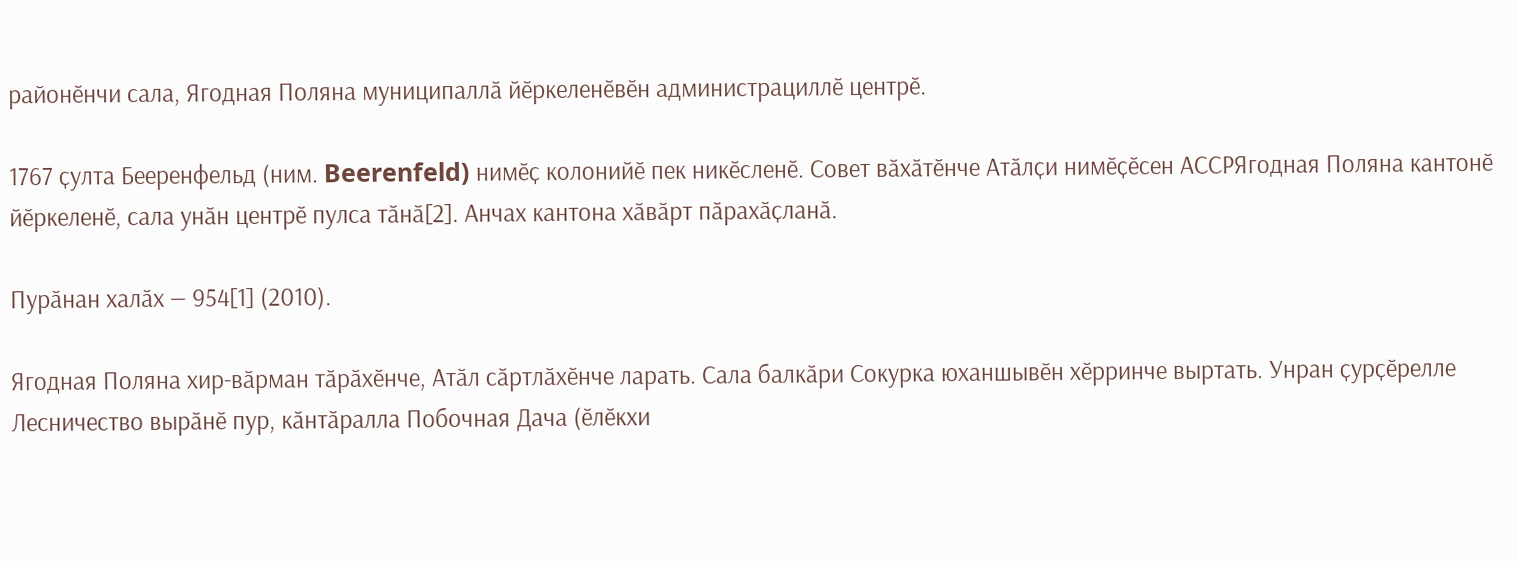районӗнчи сала, Ягодная Поляна муниципаллӑ йӗркеленӗвӗн администрациллӗ центрӗ.

1767 ҫулта Бееренфельд (ним. Beerenfeld) нимӗҫ колонийӗ пек никӗсленӗ. Совет вӑхӑтӗнче Атӑлҫи нимӗҫӗсен АССРЯгодная Поляна кантонӗ йӗркеленӗ, сала унӑн центрӗ пулса тӑнӑ[2]. Анчах кантона хӑвӑрт пӑрахӑҫланӑ.

Пурӑнан халӑх — 954[1] (2010).

Ягодная Поляна хир-вӑрман тӑрӑхӗнче, Атӑл сӑртлӑхӗнче ларать. Сала балкӑри Сокурка юханшывӗн хӗрринче выртать. Унран ҫурҫӗрелле Лесничество вырӑнӗ пур, кӑнтӑралла Побочная Дача (ӗлӗкхи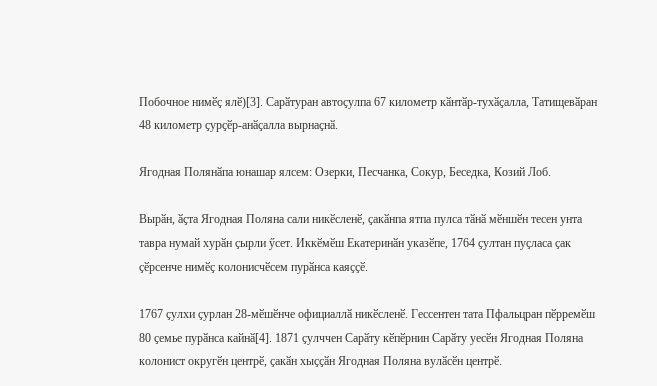Побочное нимӗҫ ялӗ)[3]. Сарӑтуран автоҫулпа 67 километр кӑнтӑр-тухӑҫалла, Татищевӑран 48 километр ҫурҫӗр-анӑҫалла вырнаҫнӑ.

Ягодная Полянӑпа юнашар ялсем: Озерки, Песчанка, Сокур, Беседка, Козий Лоб.

Вырӑн, ӑҫта Ягодная Поляна сали никӗсленӗ, ҫакӑнпа ятпа пулса тӑнӑ мӗншӗн тесен унта тавра нумай хурӑн ҫырли ӳсет. Иккӗмӗш Екатеринӑн указӗпе, 1764 ҫултан пуҫласа ҫак ҫӗрсенче нимӗҫ колонисчӗсем пурӑнса каяҫҫӗ.

1767 ҫулхи ҫурлан 28-мӗшӗнче официаллӑ никӗсленӗ. Гессентен тата Пфальцран пӗрремӗш 80 ҫемье пурӑнса кайнӑ[4]. 1871 ҫулччен Сарӑту кӗпӗрнин Сарӑту уесӗн Ягодная Поляна колонист округӗн центрӗ, ҫакӑн хыҫҫӑн Ягодная Поляна вулӑсӗн центрӗ.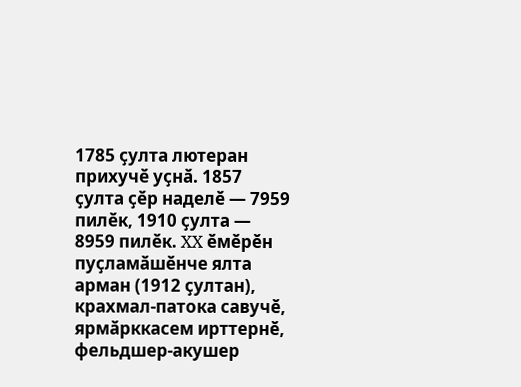1785 ҫулта лютеран прихучӗ уҫнӑ. 1857 ҫулта ҫӗр наделӗ — 7959 пилӗк, 1910 ҫулта — 8959 пилӗк. XX ӗмӗрӗн пуҫламӑшӗнче ялта арман (1912 ҫултан), крахмал-патока савучӗ, ярмӑрккасем ирттернӗ, фельдшер-акушер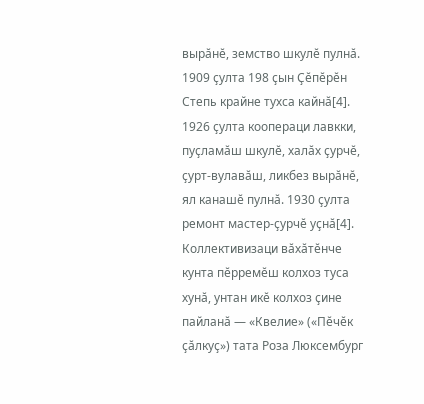вырӑнӗ, земство шкулӗ пулнӑ. 1909 ҫулта 198 ҫын Ҫӗпӗрӗн Степь крайне тухса кайнӑ[4]. 1926 ҫулта коопераци лавкки, пуҫламӑш шкулӗ, халӑх ҫурчӗ, ҫурт-вулавӑш, ликбез вырӑнӗ, ял канашӗ пулнӑ. 1930 ҫулта ремонт мастер-ҫурчӗ уҫнӑ[4]. Коллективизаци вӑхӑтӗнче кунта пӗрремӗш колхоз туса хунӑ, унтан икӗ колхоз ҫине пайланӑ — «Квелие» («Пӗчӗк ҫӑлкуҫ») тата Роза Люксембург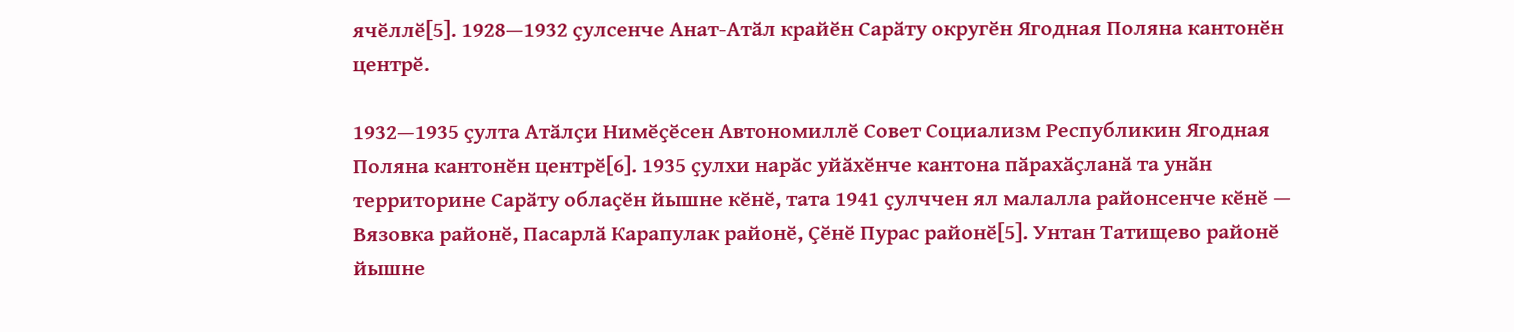ячӗллӗ[5]. 1928—1932 ҫулсенче Анат-Атӑл крайӗн Сарӑту округӗн Ягодная Поляна кантонӗн центрӗ.

1932—1935 ҫулта Атӑлҫи Нимӗҫӗсен Автономиллӗ Совет Социализм Республикин Ягодная Поляна кантонӗн центрӗ[6]. 1935 ҫулхи нарӑс уйӑхӗнче кантона пӑрахӑҫланӑ та унӑн территорине Сарӑту облаҫӗн йышне кӗнӗ, тата 1941 ҫулччен ял малалла районсенче кӗнӗ — Вязовка районӗ, Пасарлӑ Карапулак районӗ, Ҫӗнӗ Пурас районӗ[5]. Унтан Татищево районӗ йышне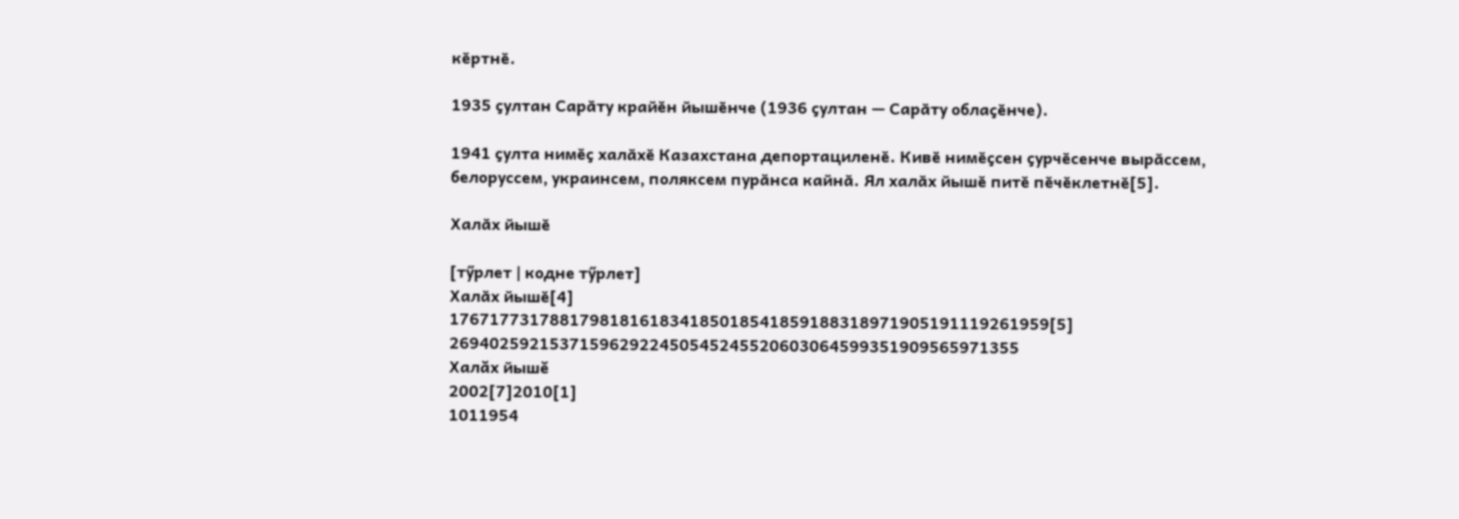кӗртнӗ.

1935 ҫултан Сарӑту крайӗн йышӗнче (1936 ҫултан — Сарӑту облаҫӗнче).

1941 ҫулта нимӗҫ халӑхӗ Казахстана депортациленӗ. Кивӗ нимӗҫсен ҫурчӗсенче вырӑссем, белоруссем, украинсем, поляксем пурӑнса кайнӑ. Ял халӑх йышӗ питӗ пӗчӗклетнӗ[5].

Халӑх йышӗ

[тӳрлет | кодне тӳрлет]
Халӑх йышӗ[4]
176717731788179818161834185018541859188318971905191119261959[5]
269402592153715962922450545245520603064599351909565971355
Халăх йышĕ
2002[7]2010[1]
1011954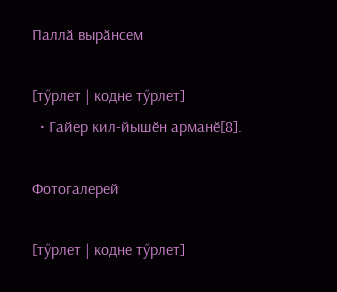Паллӑ вырӑнсем

[тӳрлет | кодне тӳрлет]
  • Гайер кил-йышӗн арманӗ[8].

Фотогалерей

[тӳрлет | кодне тӳрлет]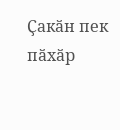Ҫакӑн пек пӑхӑр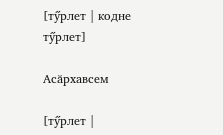[тӳрлет | кодне тӳрлет]

Асӑрхавсем

[тӳрлет |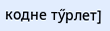кодне тӳрлет]